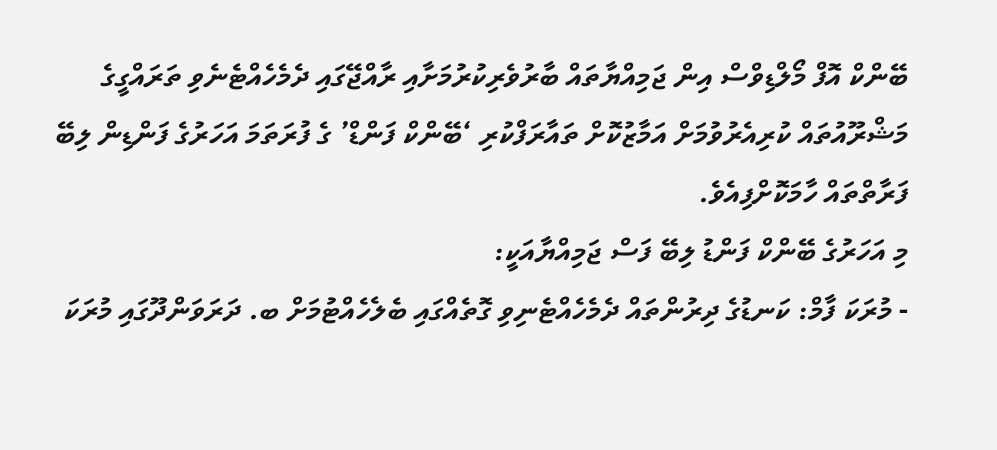ބޭންކް އޮފް މޯލްޑިވްސް އިން ޖަމިއްޔާތައް ބާރުވެރިކުރުމަށާއި ރާއްޖޭގައި ދެމެހެއްޓެނެވި ތަރައްގީގެ މަޝްރޫއުތައް ކުރިއެރުވުމަށް އަމާޒުކޮށް ތައާރަފްކުރި ‘ބޭންކް ފަންޑް’ ގެ ފުރަތަމަ އަހަރުގެ ފަންޑިން ލިބޭ ފަރާތްތައް ހާމަކޮށްފިއެވެ.
މި އަހަރުގެ ބޭންކް ފަންޑު ލިބޭ ފަސް ޖަމިއްޔާއަކީ:
- މުރަކަ ފާމް: ކަނޑުގެ ދިރުންތައް ދެމެހެއްޓެނިވި ގޮތެއްގައި ބެލެހެއްޓުމަށް ބ. ދަރަވަންދޫގައި މުރަކަ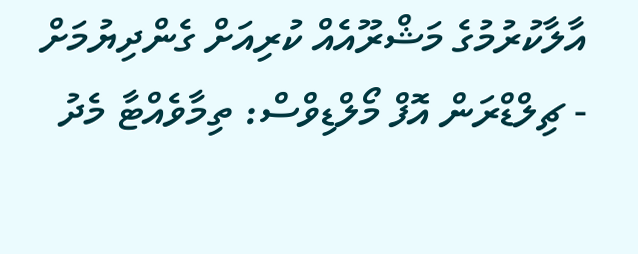އާލާކުރުމުގެ މަޝްރޫއެއް ކުރިއަށް ގެންދިޔުމަށް
- ޗިލްޑްރަން އޮފް މޯލްޑިވްސް: ތިމާވެއްޓާ މެދު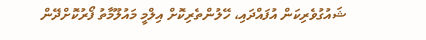ޝައުގުވެރިކަން އުފައްދައި، ހޭލުންތެރިކޮށް އިލްމީ މައުލޫމާތު ފޯރުކޮށްދޭން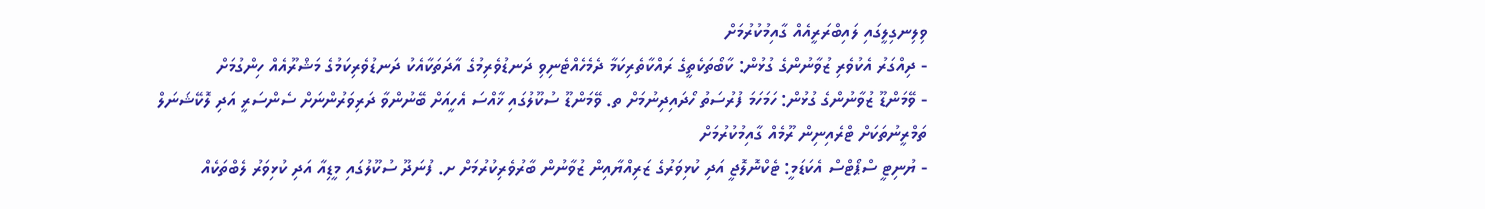ވިލިނގިލީގައި ލައިބްރަރީއެއް ގާއިމުކުރުމަށް
- ދިއްގަރު އެކުވެރި ޒުވާނުންގެ ގުޅުން: ކާބޯތަކެތީގެ ރައްކާތެރިކަމާ ދެމެހެއްޓެނިވި ދަނޑުވެރިމުގެ އާދަތަކާއެކު ދަނޑުވެރިކަމުގެ މަޝްރޫއެއް ހިންގުމަށް
- ވޭމަންޑޫ ޒުވާނުންގެ ގުޅުން: ހަމަހަމަ ފުރުސަތު ހޯދައިދިނުމަށް ތ. ވޭމަންޑޫ ސުކޫލުގައި ޚާއްސަ އެހީއަށް ބޭނުންވާ ދަރިވަރުންނަށް ސެންސަރީ އަދި ލޮކޭޝަނަލް ތަމްރީނުތަކަށް ޓްރެއިނިން ރޫމެއް ގާއިމުކުރުމަށް
- ޔުނިޓީ ސްޕޯޓްސް އެކަޑަމީ: ޓެކްނޮލޮޖީ އަދި ކުޅިވަރުގެ ޒަރިއްޔާއިން ޒުވާނުން ބާރުވެރިކުރުމަށް ށ. ފުނަދޫ ސުކޫލުގައި މީޑިއާ އަދި ކުޅިވަރު ލެބްތަކެއް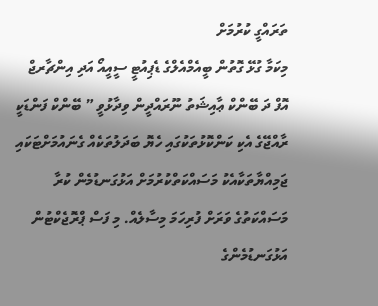ތަރައްގީ ކުރުމަށް
މިކަމާ ގުޅޭ ގޮތުން ބީއެމްއެލްގެ ޑެޕިއުޓީ ސީއީއޯ އަދި އިންޗާރޖް އޮފް ދަ ބޭންކް ޢާއިޝަތު ނޫރައްދީން ވިދާޅުވީ ” ބޭންކް ފަންޑަކީ ރާއްޖޭގެ އެކި ކަންކޮޅުތަކުގައި ހެޔޮ ބަދަލުތަކެއް ގެނައުމަށްޓަކައި ޖަމިއްޔާތަކާއެކު މަސައްކަތްކުރުމަށް އަޅުގަނޑުމެން ކުރާ މަސައްކަތުގެ ވަރަށް ފުރިހަމަ މިސާލެއް. މި ފަސް ޕްރޮޖެކްޓުން އަޅުގަނޑުމެންގެ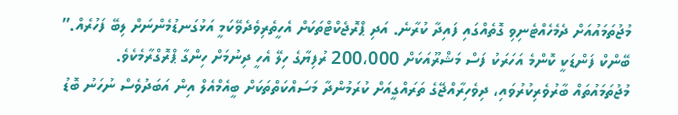މުޖުތަމައުއަށް ދެމެހެއްޓެނިވި ގޮތެއްގައި ފައިދާ ކުރާނެ. އަދި ޕްރޮޖެކްޓްތަކަށް އެހީތެރިވެދެވޭކަމީ އަޅުގަނޑުމެންނަށް ލިބޭ ފަހުރެއް.”
ބޭންކް ފަންޑަކީ ކޮންމެ އަހަރަކު ފަސް މަޝްރޫއަކަށް 200،000 ރުފިޔާގެ ހިލޭ އެހީ ދިނުމަށް ހިންގާ ޕްރޮގްރާމެކެވެ. މުޖުތަމައުތައް ބާރުވެރިކުރުވައި، ދިވެހިރާއްޖޭގެ ތަރައްގީއަށް ކުރަމުންދާ މަސައްކަތްތަކަށް ބީއެމްއެލް އިން އަބަދުވެސް ނުހަނު ބޮޑު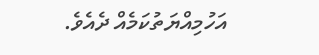އަހުމިއްޔަތުކަމެއް ދެއެވެ.